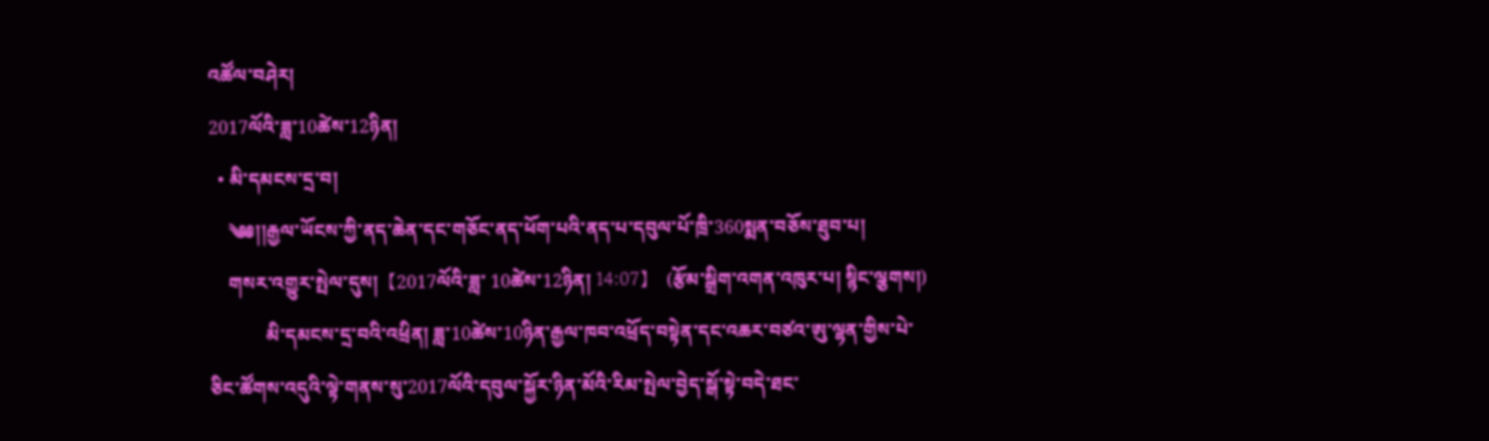འཚོལ་བཤེར།
2017ལོའི་ཟླ་10ཚེས་12ཉིན།
  • མི་དམངས་དྲ་བ།
    ༄༅།།རྒྱལ་ཡོངས་ཀྱི་ནད་ཆེན་དང་གཅོང་ནད་ཕོག་པའི་ནད་པ་དབུལ་པོ་ཁྲི་360སྨན་བཅོས་ཐུབ་པ།
    གསར་འགྱུར་སྤེལ་དུས།  【2017ལོའི་ཟླ་ 10ཚེས་12ཉིན། 14:07】   (རྩོམ་སྒྲིག་འགན་འཁུར་པ། སྙིང་ལྕགས།)
            མི་དམངས་དྲ་བའི་འཕྲིན། ཟླ་10ཚེས་10ཉིན་རྒྱལ་ཁབ་འཕྲོད་བསྟེན་དང་འཆར་བཙའ་ཨུ་ལྷན་གྱིས་པེ་ཅིང་ཚོགས་འདུའི་ལྟེ་གནས་སུ་2017ལོའི་དབུལ་སྐྱོར་ཉིན་མོའི་རིམ་སྤེལ་བྱེད་སྒོ་སྟེ་བདེ་ཐང་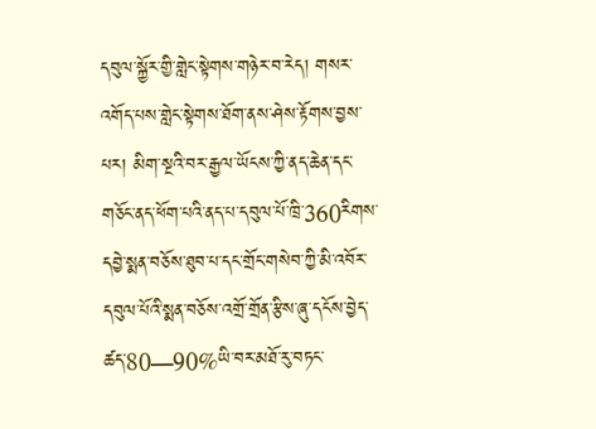དབུལ་སྐྱོར་གྱི་གླེང་སྟེགས་གཉེར་བ་རེད། གསར་འགོད་པས་གླེང་སྟེགས་ཐོག་ནས་ཤེས་རྟོགས་བྱས་པར། མིག་སྔའི་བར་རྒྱལ་ཡོངས་ཀྱི་ནད་ཆེན་དང་གཅོང་ནད་ཕོག་པའི་ནད་པ་དབུལ་པོ་ཁྲི་360རིགས་དབྱེ་སྨན་བཅོས་ཐུབ་པ་དང་གྲོང་གསེབ་ཀྱི་མི་འབོར་དབུལ་པོའི་སྨན་བཅོས་འགྲོ་གྲོན་རྩིས་ཞུ་དངོས་བྱེད་ཚད་80—90%ཡི་བར་མཐོ་རུ་བཏང་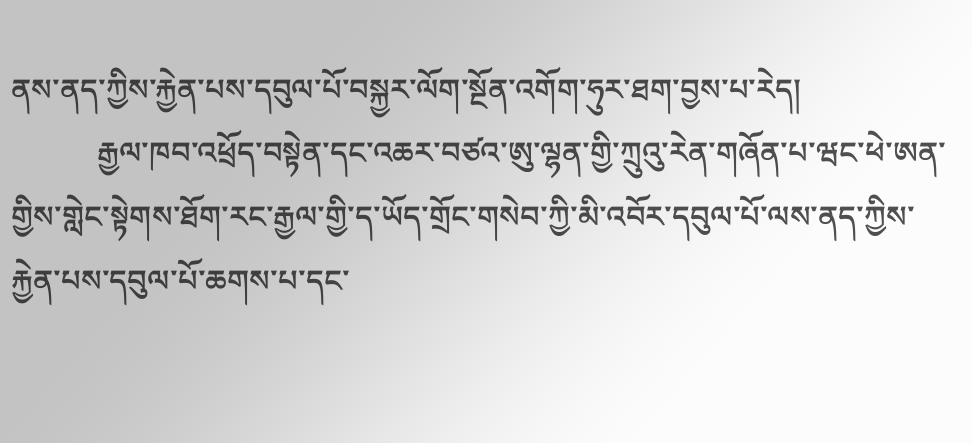ནས་ནད་ཀྱིས་རྐྱེན་པས་དབུལ་པོ་བསྐྱར་ལོག་སྔོན་འགོག་ཧུར་ཐག་བྱས་པ་རེད།
           རྒྱལ་ཁབ་འཕྲོད་བསྟེན་དང་འཆར་བཙའ་ཨུ་ལྷན་གྱི་ཀྲུའུ་རེན་གཞོན་པ་ཝང་ཕེ་ཨན་གྱིས་གླེང་སྟེགས་ཐོག་རང་རྒྱལ་གྱི་ད་ཡོད་གྲོང་གསེབ་ཀྱི་མི་འབོར་དབུལ་པོ་ལས་ནད་ཀྱིས་རྐྱེན་པས་དབུལ་པོ་ཆགས་པ་དང་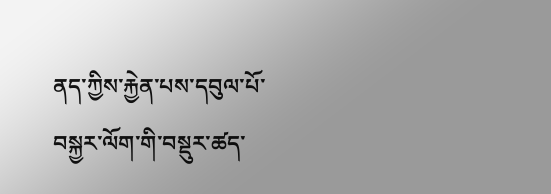ནད་ཀྱིས་རྐྱེན་པས་དབུལ་པོ་བསྐྱར་ལོག་གི་བསྡུར་ཚད་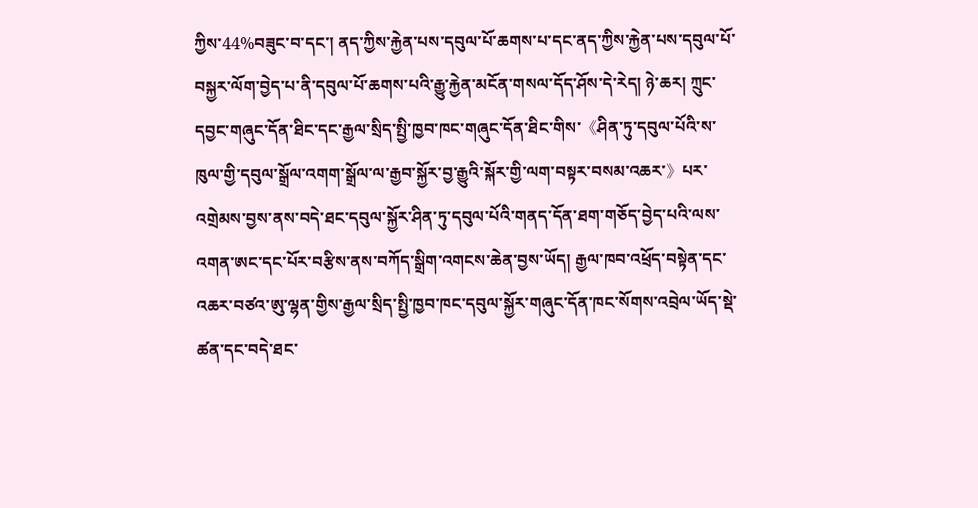ཀྱིས་44%བཟུང་བ་དང་། ནད་ཀྱིས་རྐྱེན་པས་དབུལ་པོ་ཆགས་པ་དང་ནད་ཀྱིས་རྐྱེན་པས་དབུལ་པོ་བསྐྱར་ལོག་བྱེད་པ་ནི་དབུལ་པོ་ཆགས་པའི་རྒྱུ་རྐྱེན་མངོན་གསལ་དོད་ཤོས་དེ་རེད། ཉེ་ཆར། ཀྲུང་དབྱང་གཞུང་དོན་ཐིང་དང་རྒྱལ་སྲིད་སྤྱི་ཁྱབ་ཁང་གཞུང་དོན་ཐིང་གིས་《ཤིན་ཏུ་དབུལ་པོའི་ས་ཁུལ་གྱི་དབུལ་སྒྲོལ་འགག་སྒྲོལ་ལ་རྒྱབ་སྐྱོར་བྱ་རྒྱུའི་སྐོར་གྱི་ལག་བསྟར་བསམ་འཆར་》པར་འགྲེམས་བྱས་ནས་བདེ་ཐང་དབུལ་སྐྱོར་ཤིན་ཏུ་དབུལ་པོའི་གནད་དོན་ཐག་གཅོད་བྱེད་པའི་ལས་འགན་ཨང་དང་པོར་བརྩིས་ནས་བཀོད་སྒྲིག་འགངས་ཆེན་བྱས་ཡོད། རྒྱལ་ཁབ་འཕྲོད་བསྟེན་དང་འཆར་བཙའ་ཨུ་ལྷན་གྱིས་རྒྱལ་སྲིད་སྤྱི་ཁྱབ་ཁང་དབུལ་སྐྱོར་གཞུང་དོན་ཁང་སོགས་འབྲེལ་ཡོད་སྡེ་ཚན་དང་བདེ་ཐང་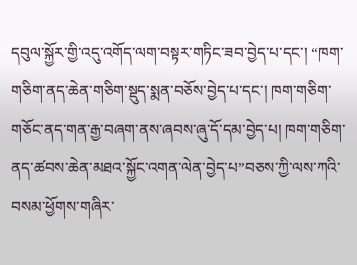དབུལ་སྐྱོར་གྱི་འདུ་འགོད་ལག་བསྟར་གཏིང་ཟབ་བྱེད་པ་དང་། “ཁག་གཅིག་ནད་ཆེན་གཅིག་སྡུད་སྨན་བཅོས་བྱེད་པ་དང་། ཁག་གཅིག་གཅོང་ནད་གན་རྒྱ་བཞག་ནས་ཞབས་ཞུ་དོ་དམ་བྱེད་པ། ཁག་གཅིག་ནད་ཚབས་ཆེན་མཐའ་སྐྱོང་འགན་ལེན་བྱེད་པ”བཅས་ཀྱི་ལས་ཀའི་བསམ་ཕྱོགས་གཞིར་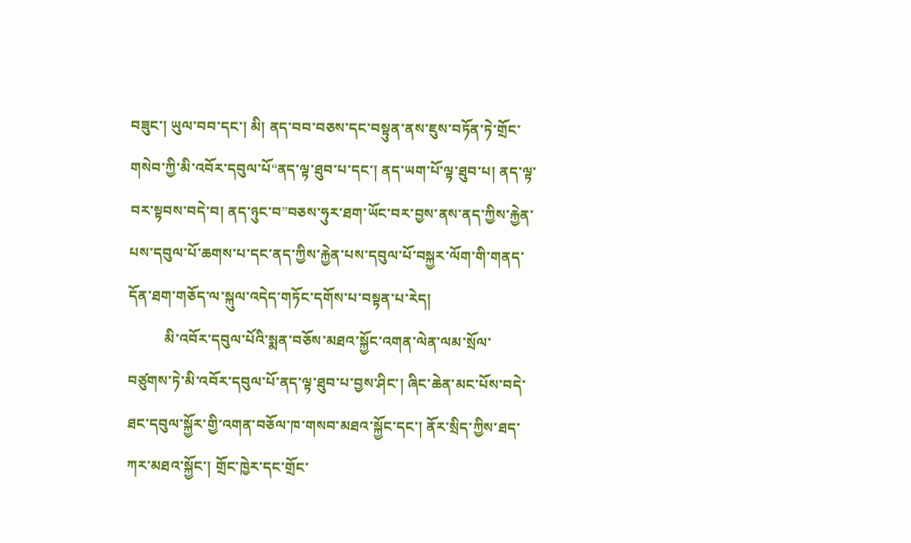བཟུང་། ཡུལ་བབ་དང་། མི། ནད་བབ་བཅས་དང་བསྟུན་ནས་ཇུས་བཏོན་ཏེ་གྲོང་གསེབ་ཀྱི་མི་འབོར་དབུལ་པོ“ནད་ལྟ་ཐུབ་པ་དང་། ནད་ཡག་པོ་ལྟ་ཐུབ་པ། ནད་ལྟ་བར་སྟབས་བདེ་བ། ནད་ཉུང་བ”བཅས་ཧུར་ཐག་ཡོང་བར་བྱས་ནས་ནད་ཀྱིས་རྐྱེན་པས་དབུལ་པོ་ཆགས་པ་དང་ནད་ཀྱིས་རྐྱེན་པས་དབུལ་པོ་བསྐྱར་ལོག་གི་གནད་དོན་ཐག་གཅོད་ལ་སྐུལ་འདེད་གཏོང་དགོས་པ་བསྟན་པ་རེད།
          མི་འབོར་དབུལ་པོའི་སྨན་བཅོས་མཐའ་སྐྱོང་འགན་ལེན་ལམ་སྲོལ་བཙུགས་ཏེ་མི་འབོར་དབུལ་པོ་ནད་ལྟ་ཐུབ་པ་བྱས་ཤིང་། ཞིང་ཆེན་མང་པོས་བདེ་ཐང་དབུལ་སྐྱོར་གྱི་འགན་བཅོལ་ཁ་གསབ་མཐའ་སྐྱོང་དང་། ནོར་སྲིད་ཀྱིས་ཐད་ཀར་མཐའ་སྐྱོང་། གྲོང་ཁྱེར་དང་གྲོང་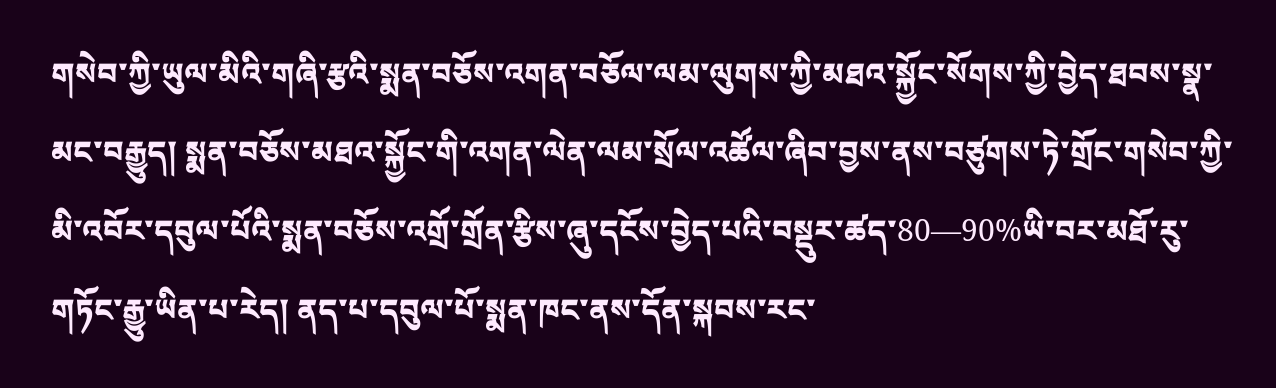གསེབ་ཀྱི་ཡུལ་མིའི་གཞི་རྩའི་སྨན་བཅོས་འགན་བཅོལ་ལམ་ལུགས་ཀྱི་མཐའ་སྐྱོང་སོགས་ཀྱི་བྱེད་ཐབས་སྣ་མང་བརྒྱུད། སྨན་བཅོས་མཐའ་སྐྱོང་གི་འགན་ལེན་ལམ་སྲོལ་འཚོལ་ཞིབ་བྱས་ནས་བཙུགས་ཏེ་གྲོང་གསེབ་ཀྱི་མི་འབོར་དབུལ་པོའི་སྨན་བཅོས་འགྲོ་གྲོན་རྩིས་ཞུ་དངོས་བྱེད་པའི་བསྡུར་ཚད་80—90%ཡི་བར་མཐོ་རུ་གཏོང་རྒྱུ་ཡིན་པ་རེད། ནད་པ་དབུལ་པོ་སྨན་ཁང་ནས་དོན་སྐབས་རང་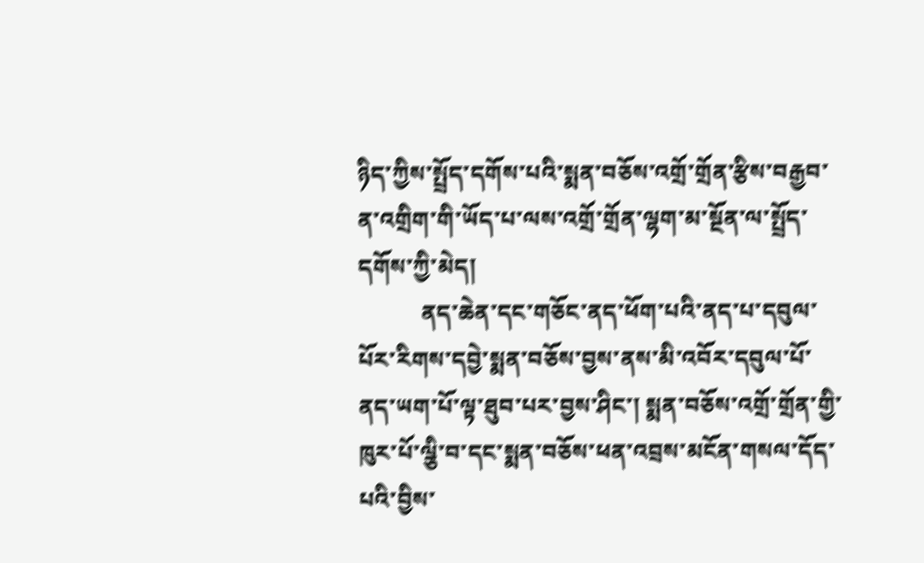ཉིད་ཀྱིས་སྤྲོད་དགོས་པའི་སྨན་བཅོས་འགྲོ་གྲོན་རྩིས་བརྒྱབ་ན་འགྲིག་གི་ཡོད་པ་ལས་འགྲོ་གྲོན་ལྷག་མ་སྔོན་ལ་སྤྲོད་དགོས་ཀྱི་མེད།
           ནད་ཆེན་དང་གཅོང་ནད་ཕོག་པའི་ནད་པ་དབུལ་པོར་རིགས་དབྱེ་སྨན་བཅོས་བྱས་ནས་མི་འབོར་དབུལ་པོ་ནད་ཡག་པོ་ལྟ་ཐུབ་པར་བྱས་ཤིང་། སྨན་བཅོས་འགྲོ་གྲོན་གྱི་ཁུར་པོ་ལྕི་བ་དང་སྨན་བཅོས་ཕན་འབྲས་མངོན་གསལ་དོད་པའི་བྱིས་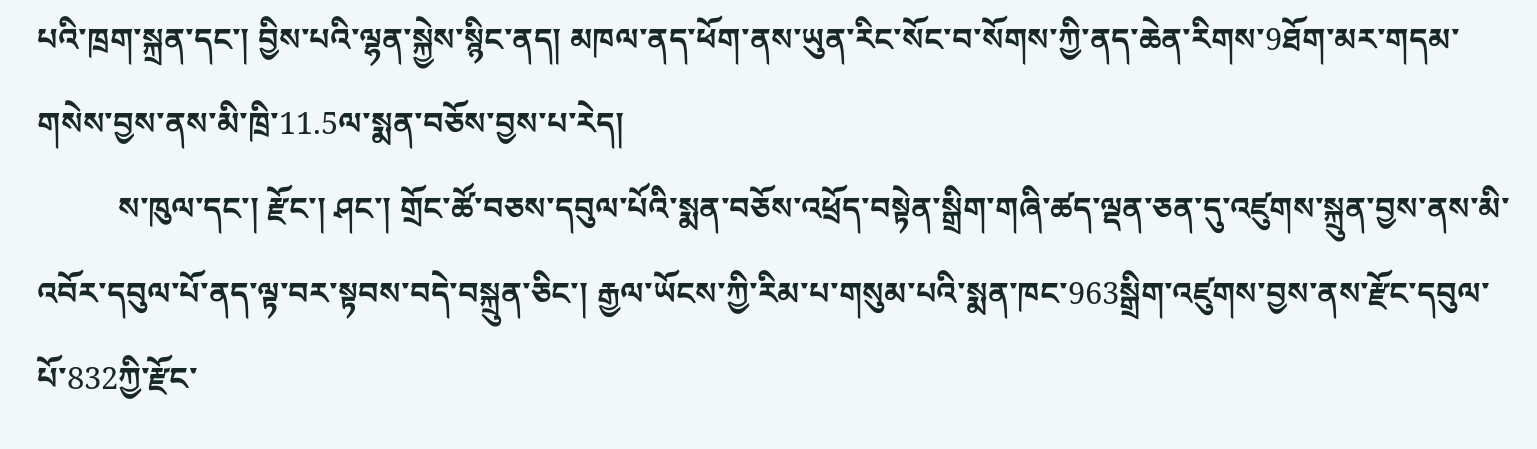པའི་ཁྲག་སྐྲན་དང་། བྱིས་པའི་ལྷན་སྐྱེས་སྙིང་ནད། མཁལ་ནད་ཕོག་ནས་ཡུན་རིང་སོང་བ་སོགས་ཀྱི་ནད་ཆེན་རིགས་9ཐོག་མར་གདམ་གསེས་བྱས་ནས་མི་ཁྲི་11.5ལ་སྨན་བཅོས་བྱས་པ་རེད།
          ས་ཁུལ་དང་། རྫོང་། ཤང་། གྲོང་ཚོ་བཅས་དབུལ་པོའི་སྨན་བཅོས་འཕྲོད་བསྟེན་སྒྲིག་གཞི་ཚད་ལྡན་ཅན་དུ་འཛུགས་སྐྲུན་བྱས་ནས་མི་འབོར་དབུལ་པོ་ནད་ལྟ་བར་སྟབས་བདེ་བསྐྲུན་ཅིང་། རྒྱལ་ཡོངས་ཀྱི་རིམ་པ་གསུམ་པའི་སྨན་ཁང་963སྒྲིག་འཛུགས་བྱས་ནས་རྫོང་དབུལ་པོ་832ཀྱི་རྫོང་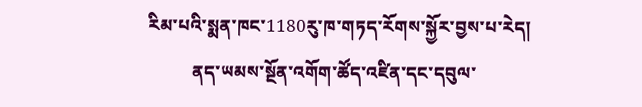རིམ་པའི་སྨན་ཁང་1180རུ་ཁ་གཏད་རོགས་སྐྱོར་བྱས་པ་རེད།
          ནད་ཡམས་སྔོན་འགོག་ཚོད་འཛིན་དང་དབུལ་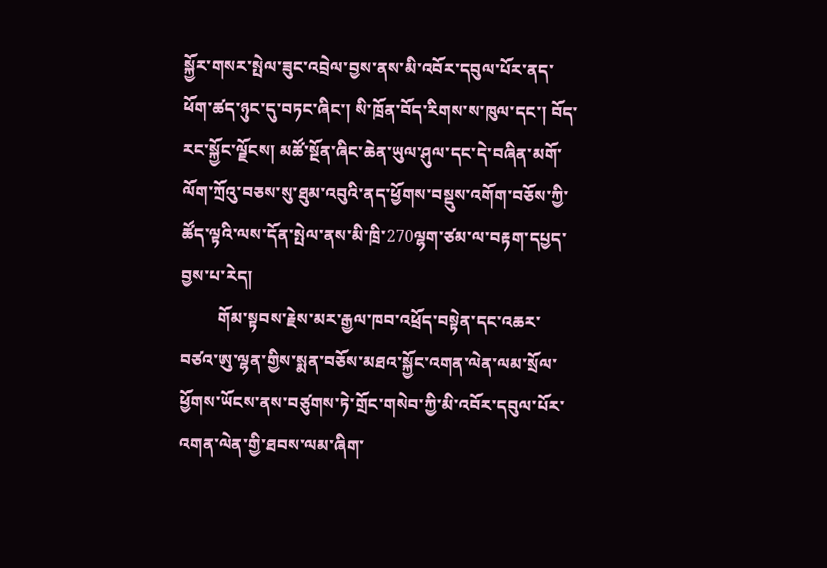སྐྱོར་གསར་སྤེལ་ཟུང་འབྲེལ་བྱས་ནས་མི་འབོར་དབུལ་པོར་ནད་ཕོག་ཚད་ཉུང་དུ་བཏང་ཞིང་། སི་ཁྲོན་བོད་རིགས་ས་ཁུལ་དང་། བོད་རང་སྐྱོང་ལྗོངས། མཚོ་སྔོན་ཞིང་ཆེན་ཡུལ་ཤུལ་དང་དེ་བཞིན་མགོ་ལོག་ཀྲོའུ་བཅས་སུ་ཐུམ་འབུའི་ནད་ཕྱོགས་བསྡུས་འགོག་བཅོས་ཀྱི་ཚོད་ལྟའི་ལས་དོན་སྤེལ་ནས་མི་ཁྲི་270ལྷག་ཙམ་ལ་བརྟག་དཔྱད་བྱས་པ་རེད།
         གོམ་སྟབས་རྗེས་མར་རྒྱལ་ཁབ་འཕྲོད་བསྟེན་དང་འཆར་བཙའ་ཨུ་ལྷན་གྱིས་སྨན་བཅོས་མཐའ་སྐྱོང་འགན་ལེན་ལམ་སྲོལ་ཕྱོགས་ཡོངས་ནས་བཙུགས་ཏེ་གྲོང་གསེབ་ཀྱི་མི་འབོར་དབུལ་པོར་འགན་ལེན་གྱི་ཐབས་ལམ་ཞིག་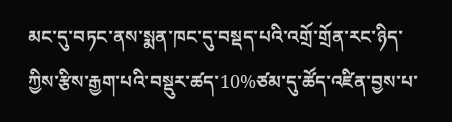མང་དུ་བཏང་ནས་སྨན་ཁང་དུ་བསྡད་པའི་འགྲོ་གྲོན་རང་ཉིད་ཀྱིས་རྩིས་རྒྱག་པའི་བསྡུར་ཚད་10%ཙམ་དུ་ཚོད་འཛིན་བྱས་པ་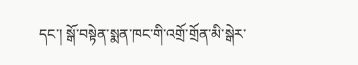དང་། སྒོ་བསྟེན་སྨན་ཁང་གི་འགྲོ་གྲོན་མི་སྒེར་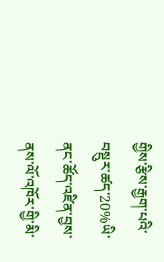གྱིས་རྩིས་རྒྱག་པའི་བསྡུར་ཚད་20%ཡི་ནང་ཚོད་འཛིན་བྱས་ནས་ལོ་འཁོར་གྱི་མི་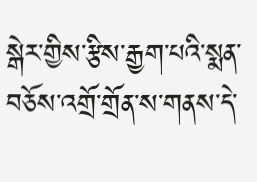སྒེར་གྱིས་རྩིས་རྒྱག་པའི་སྨན་བཅོས་འགྲོ་གྲོན་ས་གནས་དེ་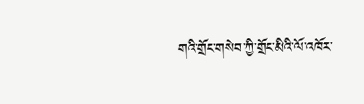གའི་གྲོང་གསེབ་ཀྱི་གྲོང་མིའི་ལོ་འཁོར་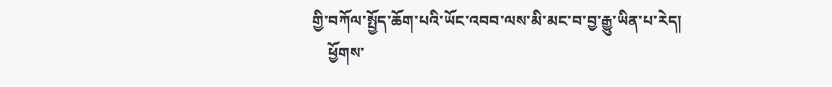གྱི་བཀོལ་སྤྱོད་ཆོག་པའི་ཡོང་འབབ་ལས་མི་མང་བ་བྱ་རྒྱུ་ཡིན་པ་རེད།
    ཕྱོགས་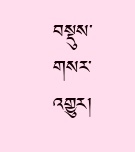བསྡུས་གསར་འགྱུར།